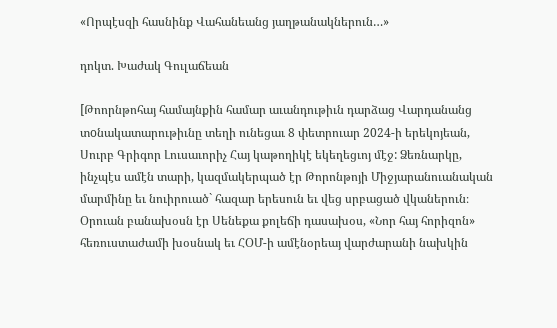«Որպէսզի հասնինք Վահանեանց յաղթանակներուն…»

դոկտ. Խաժակ Գուլաճեան

[Թոորնթոհայ համայնքին համար աւանդութիւն դարձաց Վարդանանց տoնակատարութիւնը տեղի ունեցաւ 8 փետրուար 2024-ի երեկոյեան, Սուրբ Գրիգոր Լուսաւորիչ Հայ կաթողիկէ եկեղեցւոյ մէջ: Ձեռնարկը, ինչպէս ամէն տարի, կազմակերպած էր Թորոնթոյի Միջյարանուանական մարմինը եւ նուիրուած` հազար երեսուն եւ վեց սրբացած վկաներուն։ Օրուան բանախօսն էր Սենեքա քոլեճի դասախօս, «Նոր հայ հորիզոն» հեռուստաժամի խօսնակ եւ ՀՕՄ-ի ամէնօրեայ վարժարանի նախկին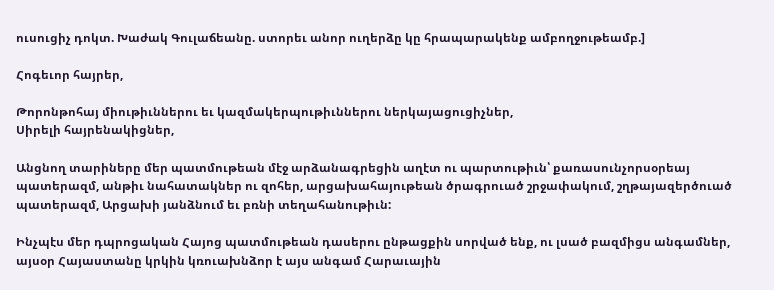ուսուցիչ դոկտ. Խաժակ Գուլաճեանը. ստորեւ անոր ուղերձը կը հրապարակենք ամբողջութեամբ.]

Հոգեւոր հայրեր,

Թորոնթոհայ միութիւններու եւ կազմակերպութիւններու ներկայացուցիչներ,
Սիրելի հայրենակիցներ,

Անցնող տարիները մեր պատմութեան մէջ արձանագրեցին աղէտ ու պարտութիւն՝ քառասունչորսօրեայ պատերազմ, անթիւ նահատակներ ու զոհեր, արցախահայութեան ծրագրուած շրջափակում, շղթայազերծուած պատերազմ, Արցախի յանձնում եւ բռնի տեղահանութիւն:

Ինչպէս մեր դպրոցական Հայոց պատմութեան դասերու ընթացքին սորված ենք, ու լսած բազմիցս անգամներ, այսօր Հայաստանը կրկին կռուախնձոր է այս անգամ Հարաւային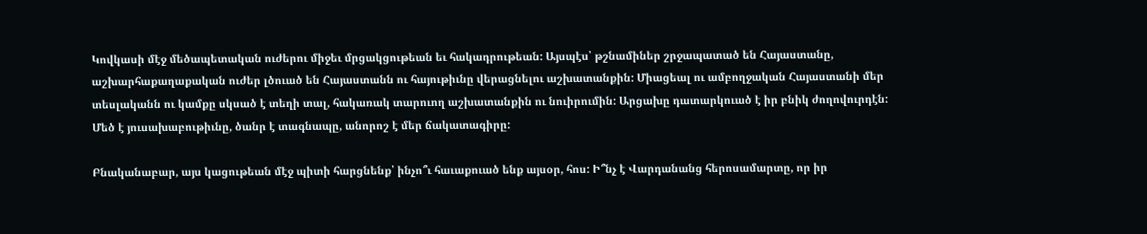Կովկասի մէջ մեծապետական ուժերու միջեւ մրցակցութեան եւ հակադրութեան: Այսպէս՝ թշնամիներ շրջապատած են Հայաստանը, աշխարհաքաղաքական ուժեր լծուած են Հայաստանն ու հայութիւնը վերացնելու աշխատանքին: Միացեալ ու ամբողջական Հայաստանի մեր տեսլականն ու կամքը սկսած է տեղի տալ, հակառակ տարուող աշխատանքին ու նուիրումին: Արցախը դատարկուած է իր բնիկ ժողովուրդէն: Մեծ է յուսախաբութիւնը, ծանր է տագնապը, անորոշ է մեր ճակատագիրը:

Բնականաբար, այս կացութեան մէջ պիտի հարցնենք՝ ինչո՞ւ հաւաքուած ենք այսօր, հոս: Ի՞նչ է Վարդանանց հերոսամարտը, որ իր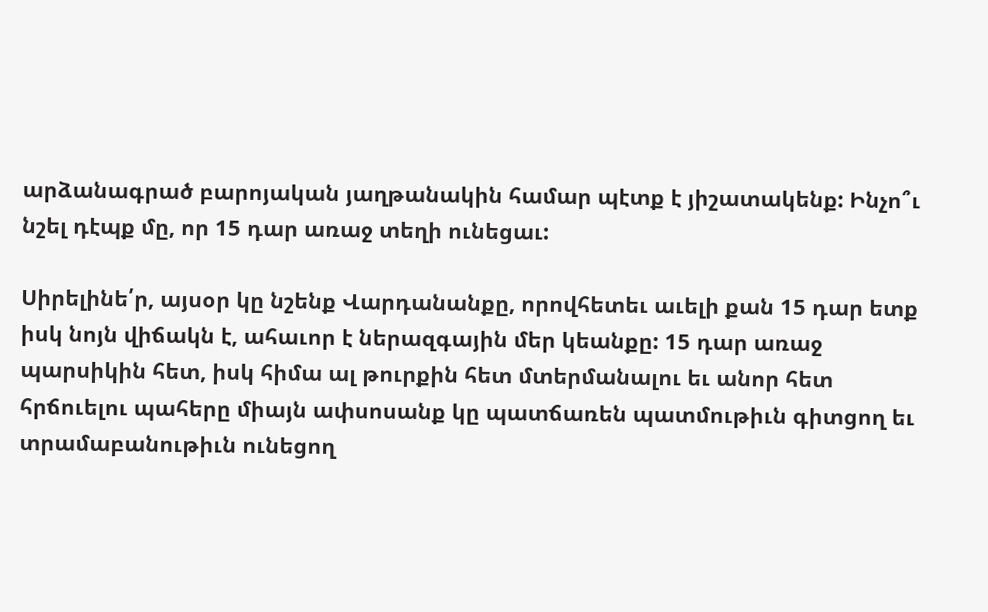արձանագրած բարոյական յաղթանակին համար պէտք է յիշատակենք: Ինչո՞ւ նշել դէպք մը, որ 15 դար առաջ տեղի ունեցաւ:

Սիրելինե՛ր, այսօր կը նշենք Վարդանանքը, որովհետեւ աւելի քան 15 դար ետք իսկ նոյն վիճակն է, ահաւոր է ներազգային մեր կեանքը: 15 դար առաջ պարսիկին հետ, իսկ հիմա ալ թուրքին հետ մտերմանալու եւ անոր հետ հրճուելու պահերը միայն ափսոսանք կը պատճառեն պատմութիւն գիտցող եւ տրամաբանութիւն ունեցող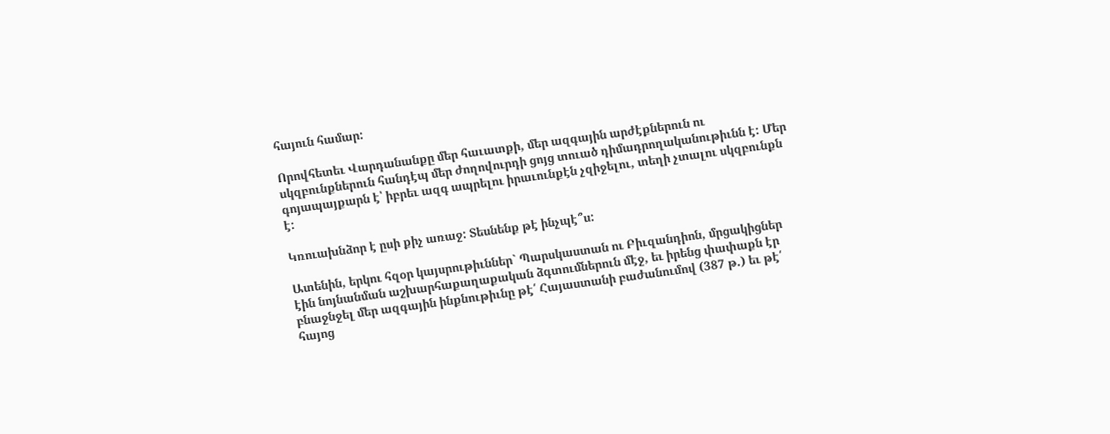հայուն համար:

Որովհետեւ Վարդանանքը մեր հաւատքի, մեր ազգային արժէքներուն ու սկզբունքներուն հանդէպ մեր ժողովուրդի ցոյց տուած դիմադրողականութիւնն է: Մեր գոյապայքարն է՝ իբրեւ ազգ ապրելու իրաւունքէն չզիջելու, տեղի չտալու սկզբունքն է:

Կռուախնձոր է ըսի քիչ առաջ: Տեսնենք թէ ինչպէ՞ս:

Ատենին, երկու հզօր կայսրութիւններ` Պարսկաստան ու Բիւզանդիոն, մրցակիցներ էին նոյնանման աշխարհաքաղաքական ձգտումներուն մէջ, եւ իրենց փափաքն էր բնաջնջել մեր ազգային ինքնութիւնը թէ՛ Հայաստանի բաժանումով (387 թ.) եւ թէ՛ հայոց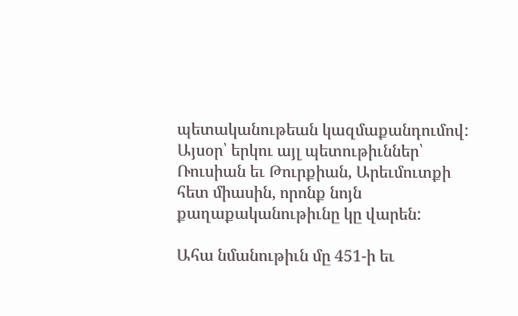պետականութեան կազմաքանդումով:
Այսօր՝ երկու այլ պետութիւններ՝ Ռուսիան եւ Թուրքիան, Արեւմուտքի հետ միասին, որոնք նոյն քաղաքականութիւնը կը վարեն:

Ահա նմանութիւն մը 451-ի եւ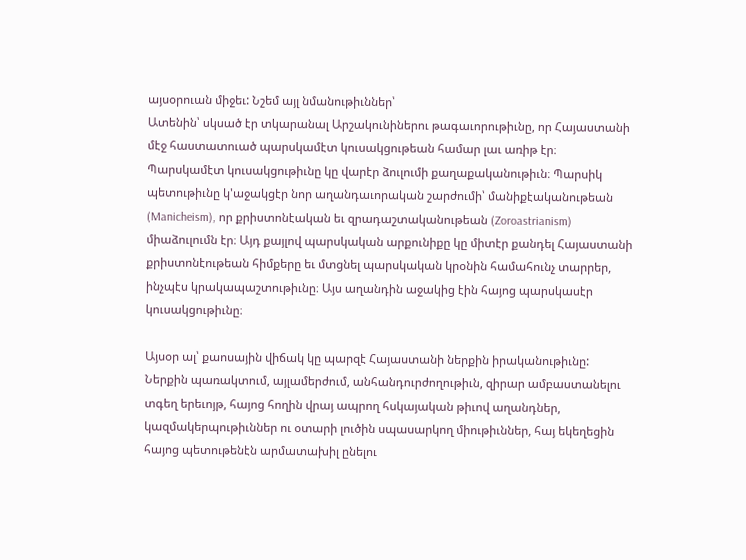այսօրուան միջեւ: Նշեմ այլ նմանութիւններ՝
Ատենին՝ սկսած էր տկարանալ Արշակունիներու թագաւորութիւնը, որ Հայաստանի մէջ հաստատուած պարսկամէտ կուսակցութեան համար լաւ առիթ էր։ Պարսկամէտ կուսակցութիւնը կը վարէր ձուլումի քաղաքականութիւն։ Պարսիկ պետութիւնը կ'աջակցէր նոր աղանդաւորական շարժումի՝ մանիքէականութեան (Manicheism), որ քրիստոնէական եւ զրադաշտականութեան (Zoroastrianism) միաձուլումն էր։ Այդ քայլով պարսկական արքունիքը կը միտէր քանդել Հայաստանի քրիստոնէութեան հիմքերը եւ մտցնել պարսկական կրօնին համահունչ տարրեր, ինչպէս կրակապաշտութիւնը։ Այս աղանդին աջակից էին հայոց պարսկասէր կուսակցութիւնը։

Այսօր ալ՝ քաոսային վիճակ կը պարզէ Հայաստանի ներքին իրականութիւնը: Ներքին պառակտում, այլամերժում, անհանդուրժողութիւն, զիրար ամբաստանելու տգեղ երեւոյթ, հայոց հողին վրայ ապրող հսկայական թիւով աղանդներ, կազմակերպութիւններ ու օտարի լուծին սպասարկող միութիւններ, հայ եկեղեցին հայոց պետութենէն արմատախիլ ընելու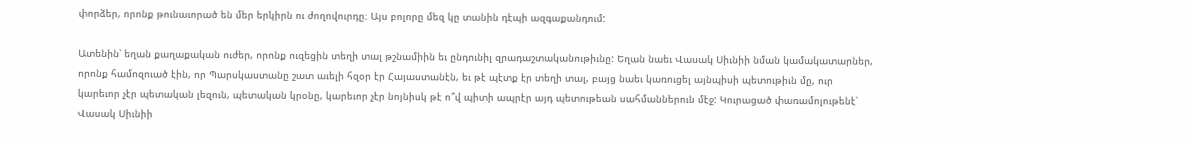փորձեր, որոնք թունաւորած են մեր երկիրն ու ժողովուրդը։ Այս բոլորը մեզ կը տանին դէպի ազգաքանդում:

Ատենին՝ եղան քաղաքական ուժեր, որոնք ուզեցին տեղի տալ թշնամիին եւ ընդունիլ զրադաշտականութիւնը: Եղան նաեւ Վասակ Սիւնիի նման կամակատարներ, որոնք համոզուած էին, որ Պարսկաստանը շատ աւելի հզօր էր Հայաստանէն, եւ թէ պէտք էր տեղի տալ, բայց նաեւ կառուցել այնպիսի պետութիւն մը, ուր կարեւոր չէր պետական լեզուն, պետական կրօնը, կարեւոր չէր նոյնիսկ թէ ո՞վ պիտի ապրէր այդ պետութեան սահմաններուն մէջ: Կուրացած փառամոլութենէ՝ Վասակ Սիւնիի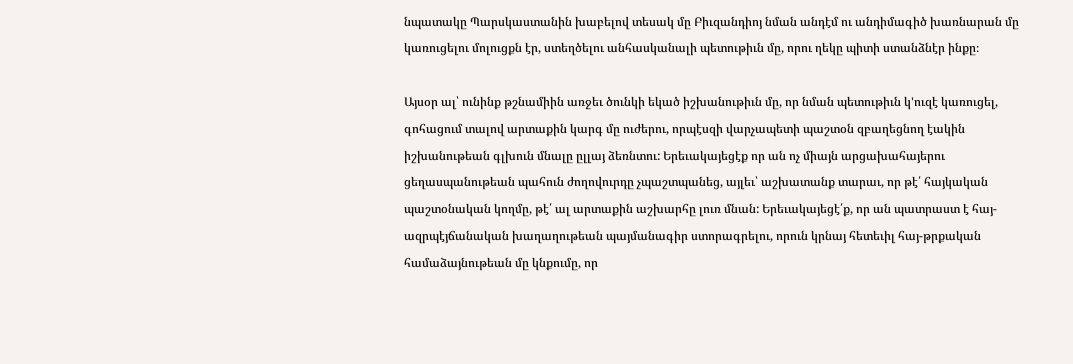նպատակը Պարսկաստանին խաբելով տեսակ մը Բիւզանդիոյ նման անդէմ ու անդիմագիծ խառնարան մը կառուցելու մոլուցքն էր, ստեղծելու անհասկանալի պետութիւն մը, որու ղեկը պիտի ստանձնէր ինքը։

Այսօր ալ՝ ունինք թշնամիին առջեւ ծունկի եկած իշխանութիւն մը, որ նման պետութիւն կ'ուզէ կառուցել, գոհացում տալով արտաքին կարգ մը ուժերու, որպէսզի վարչապետի պաշտօն զբաղեցնող էակին իշխանութեան գլխուն մնալը ըլլայ ձեռնտու: Երեւակայեցէք որ ան ոչ միայն արցախահայերու ցեղասպանութեան պահուն ժողովուրդը չպաշտպանեց, այլեւ՝ աշխատանք տարաւ, որ թէ՛ հայկական պաշտօնական կողմը, թէ՛ ալ արտաքին աշխարհը լուռ մնան: Երեւակայեցէ՛ք, որ ան պատրաստ է հայ-ազրպէյճանական խաղաղութեան պայմանագիր ստորագրելու, որուն կրնայ հետեւիլ հայ-թրքական համաձայնութեան մը կնքումը, որ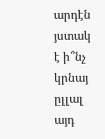արդէն յստակ է ի՞նչ կրնայ ըլլալ այդ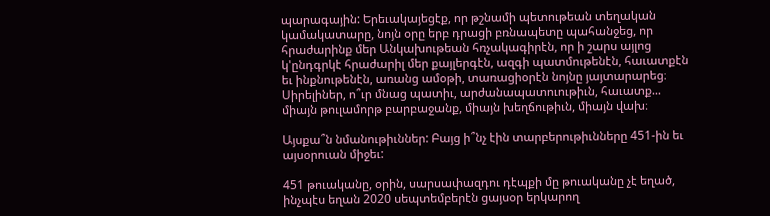պարագային: Երեւակայեցէք, որ թշնամի պետութեան տեղական կամակատարը, նոյն օրը երբ դրացի բռնապետը պահանջեց, որ հրաժարինք մեր Անկախութեան հռչակագիրէն, որ ի շարս այլոց կ'ընդգրկէ հրաժարիլ մեր քայլերգէն, ազգի պատմութենէն, հաւատքէն եւ ինքնութենէն, առանց ամօթի, տառացիօրէն նոյնը յայտարարեց։ Սիրելիներ, ո՞ւր մնաց պատիւ, արժանապատուութիւն, հաւատք... միայն թուլամորթ բարբաջանք, միայն խեղճութիւն, միայն վախ։

Այսքա՞ն նմանութիւններ: Բայց ի՞նչ էին տարբերութիւնները 451-ին եւ այսօրուան միջեւ:

451 թուականը, օրին, սարսափազդու դէպքի մը թուականը չէ եղած, ինչպէս եղան 2020 սեպտեմբերէն ցայսօր երկարող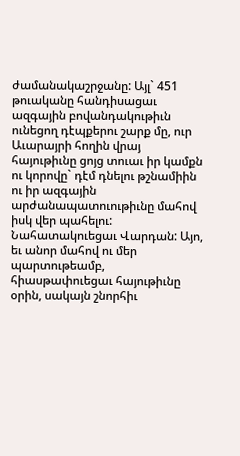ժամանակաշրջանը: Այլ` 451 թուականը հանդիսացաւ ազգային բովանդակութիւն ունեցող դէպքերու շարք մը, ուր Աւարայրի հողին վրայ հայութիւնը ցոյց տուաւ իր կամքն ու կորովը` դէմ դնելու թշնամիին ու իր ազգային արժանապատուութիւնը մահով իսկ վեր պահելու: Նահատակուեցաւ Վարդան: Այո, եւ անոր մահով ու մեր պարտութեամբ, հիասթափուեցաւ հայութիւնը օրին, սակայն շնորհիւ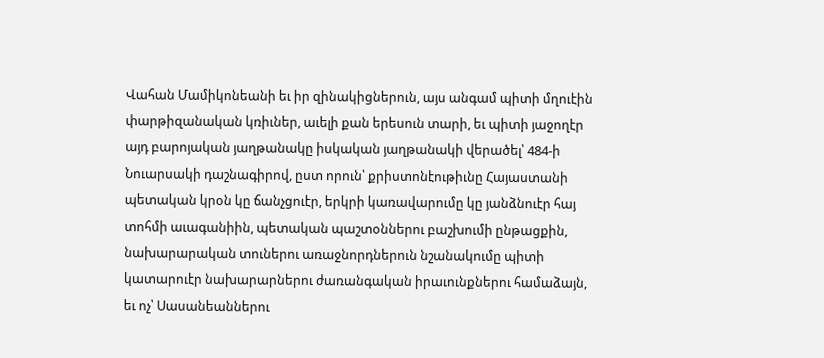Վահան Մամիկոնեանի եւ իր զինակիցներուն, այս անգամ պիտի մղուէին փարթիզանական կռիւներ, աւելի քան երեսուն տարի, եւ պիտի յաջողէր այդ բարոյական յաղթանակը իսկական յաղթանակի վերածել՝ 484-ի Նուարսակի դաշնագիրով, ըստ որուն՝ քրիստոնէութիւնը Հայաստանի պետական կրօն կը ճանչցուէր, երկրի կառավարումը կը յանձնուէր հայ տոհմի աւագանիին, պետական պաշտօններու բաշխումի ընթացքին, նախարարական տուներու առաջնորդներուն նշանակումը պիտի կատարուէր նախարարներու ժառանգական իրաւունքներու համաձայն, եւ ոչ՝ Սասանեաններու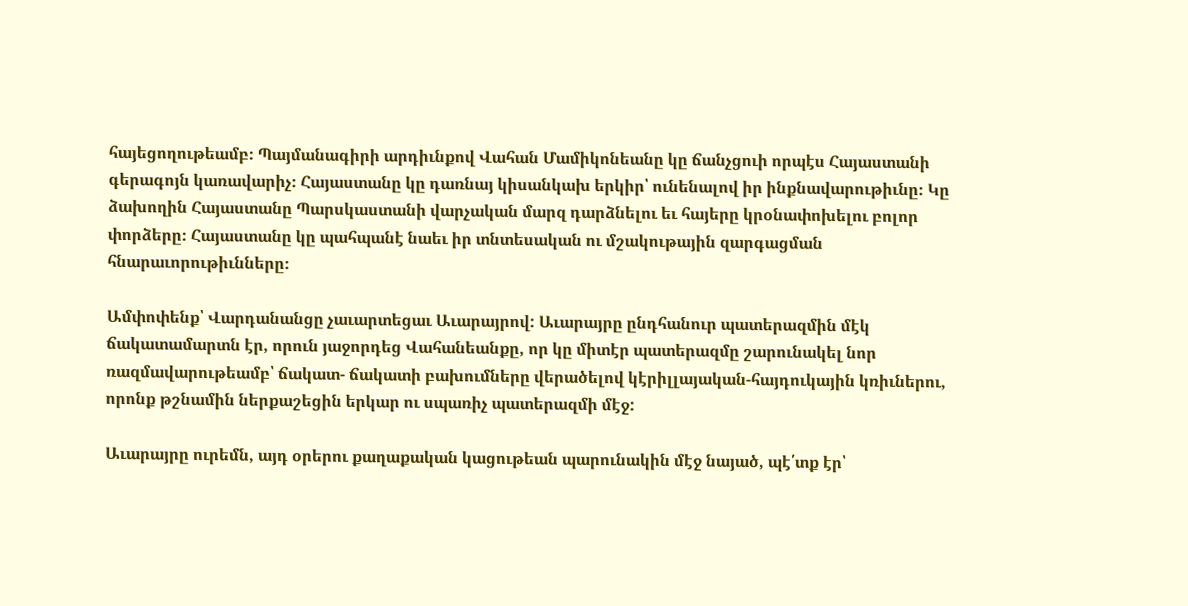հայեցողութեամբ։ Պայմանագիրի արդիւնքով Վահան Մամիկոնեանը կը ճանչցուի որպէս Հայաստանի գերագոյն կառավարիչ։ Հայաստանը կը դառնայ կիսանկախ երկիր՝ ունենալով իր ինքնավարութիւնը։ Կը ձախողին Հայաստանը Պարսկաստանի վարչական մարզ դարձնելու եւ հայերը կրօնափոխելու բոլոր փորձերը։ Հայաստանը կը պահպանէ նաեւ իր տնտեսական ու մշակութային զարգացման հնարաւորութիւնները։

Ամփոփենք՝ Վարդանանցը չաւարտեցաւ Աւարայրով: Աւարայրը ընդհանուր պատերազմին մէկ ճակատամարտն էր, որուն յաջորդեց Վահանեանքը, որ կը միտէր պատերազմը շարունակել նոր ռազմավարութեամբ՝ ճակատ- ճակատի բախումները վերածելով կէրիլլայական-հայդուկային կռիւներու, որոնք թշնամին ներքաշեցին երկար ու սպառիչ պատերազմի մէջ:

Աւարայրը ուրեմն, այդ օրերու քաղաքական կացութեան պարունակին մէջ նայած, պէ՛տք էր՝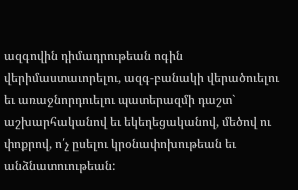ազգովին դիմադրութեան ոգին վերիմաստաւորելու, ազգ-բանակի վերածուելու եւ առաջնորդուելու պատերազմի դաշտ` աշխարհականով եւ եկեղեցականով, մեծով ու փոքրով, ո՛չ ըսելու կրօնափոխութեան եւ անձնատուութեան: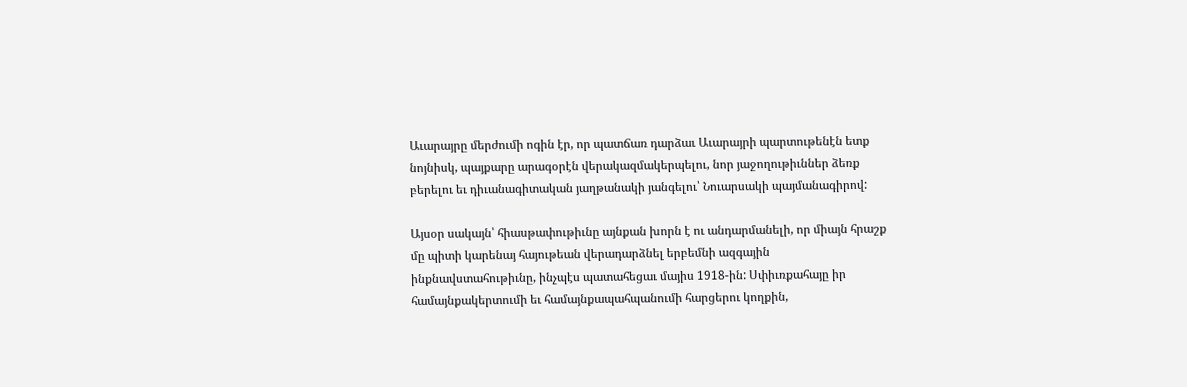Աւարայրը մերժումի ոգին էր, որ պատճառ դարձաւ Աւարայրի պարտութենէն ետք նոյնիսկ, պայքարը արագօրէն վերակազմակերպելու, նոր յաջողութիւններ ձեռք բերելու եւ դիւանագիտական յաղթանակի յանգելու՝ Նուարսակի պայմանագիրով:

Այսօր սակայն՝ հիասթափութիւնը այնքան խորն է ու անդարմանելի, որ միայն հրաշք մը պիտի կարենայ հայութեան վերադարձնել երբեմնի ազգային ինքնավստահութիւնը, ինչպէս պատահեցաւ մայիս 1918-ին: Սփիւռքահայը իր համայնքակերտումի եւ համայնքապահպանումի հարցերու կողքին,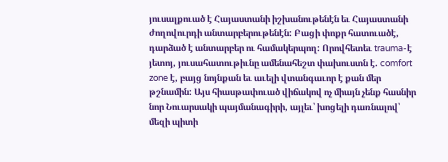յուսալքուած է Հայաստանի իշխանութենէն եւ Հայաստանի ժողովուրդի անտարբերութենէն: Բացի փոքր հատուածէ, դարձած է անտարբեր ու համակերպող: Որովհետեւ trauma-է յետոյ, յուսահատութիւնը ամենահեշտ փախուստն է. comfort zone է, բայց նոյնքան եւ աւելի վտանգաւոր է քան մեր թշնամին: Այս հիասթափուած վիճակով ոչ միայն չենք հասնիր նոր Նուարսակի պայմանագիրի, այլեւ՝ խոցելի դառնալով՝ մեզի պիտի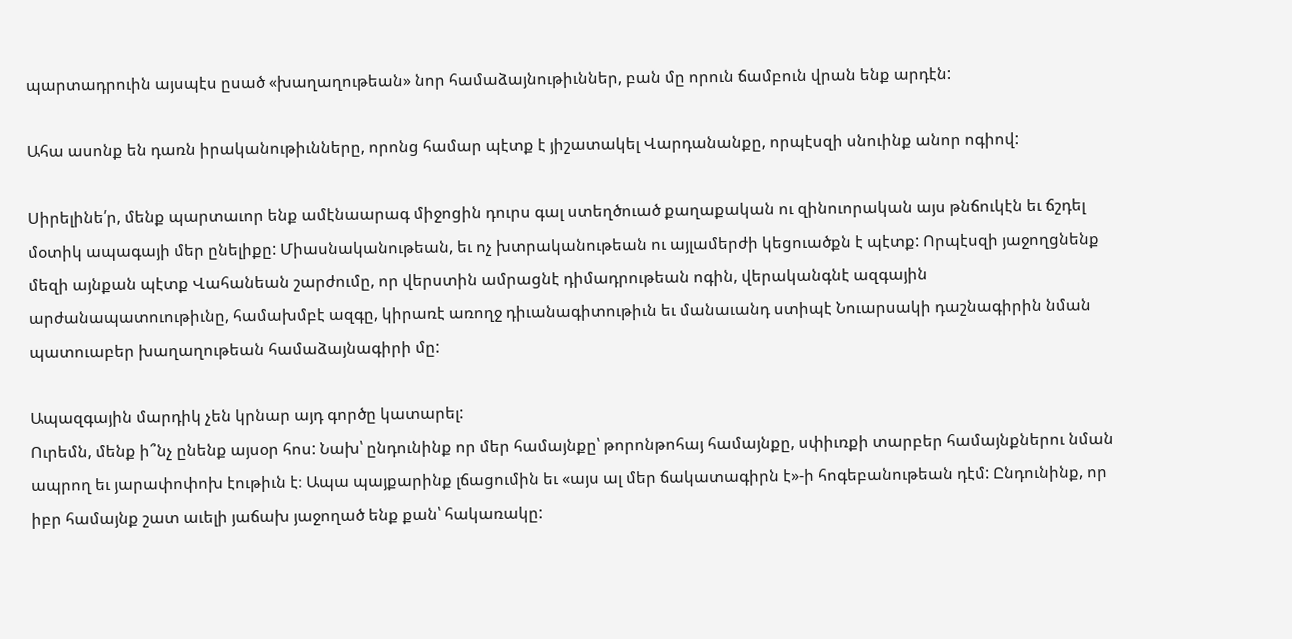պարտադրուին այսպէս ըսած «խաղաղութեան» նոր համաձայնութիւններ, բան մը որուն ճամբուն վրան ենք արդէն:

Ահա ասոնք են դառն իրականութիւնները, որոնց համար պէտք է յիշատակել Վարդանանքը, որպէսզի սնուինք անոր ոգիով:

Սիրելինե՛ր, մենք պարտաւոր ենք ամէնաարագ միջոցին դուրս գալ ստեղծուած քաղաքական ու զինուորական այս թնճուկէն եւ ճշդել մօտիկ ապագայի մեր ընելիքը: Միասնականութեան, եւ ոչ խտրականութեան ու այլամերժի կեցուածքն է պէտք: Որպէսզի յաջողցնենք մեզի այնքան պէտք Վահանեան շարժումը, որ վերստին ամրացնէ դիմադրութեան ոգին, վերականգնէ ազգային արժանապատուութիւնը, համախմբէ ազգը, կիրառէ առողջ դիւանագիտութիւն եւ մանաւանդ ստիպէ Նուարսակի դաշնագիրին նման պատուաբեր խաղաղութեան համաձայնագիրի մը:

Ապազգային մարդիկ չեն կրնար այդ գործը կատարել:
Ուրեմն, մենք ի՞նչ ընենք այսօր հոս: Նախ՝ ընդունինք որ մեր համայնքը՝ թորոնթոհայ համայնքը, սփիւռքի տարբեր համայնքներու նման ապրող եւ յարափոփոխ էութիւն է։ Ապա պայքարինք լճացումին եւ «այս ալ մեր ճակատագիրն է»-ի հոգեբանութեան դէմ: Ընդունինք, որ իբր համայնք շատ աւելի յաճախ յաջողած ենք քան՝ հակառակը: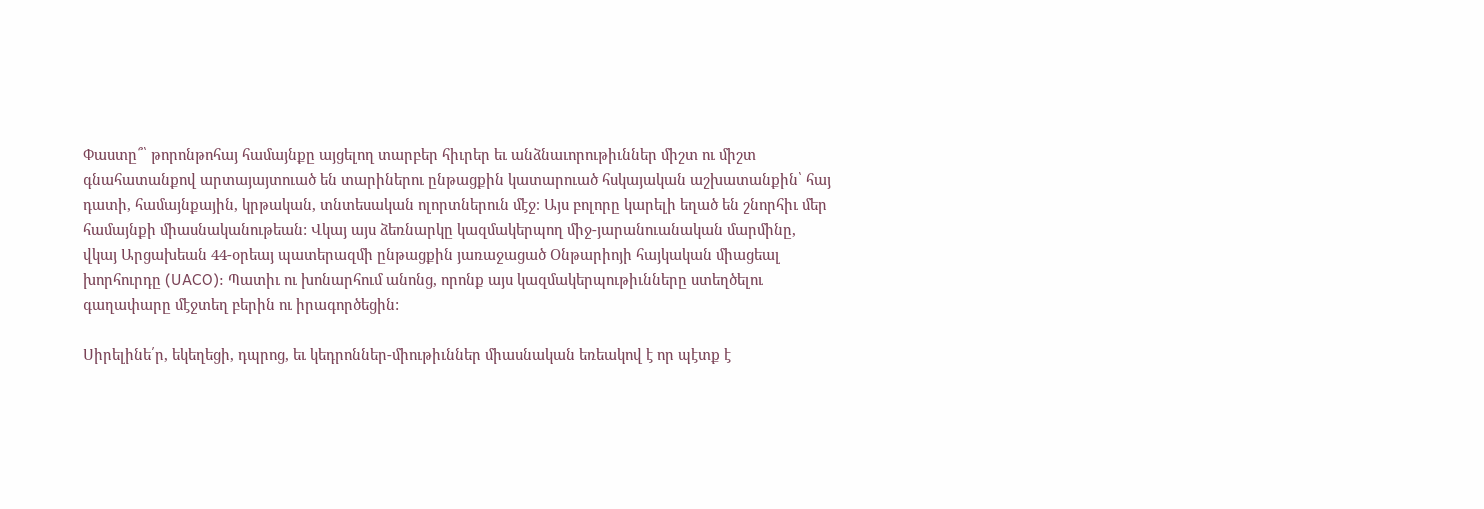Փաստը՞՝ թորոնթոհայ համայնքը այցելող տարբեր հիւրեր եւ անձնաւորութիւններ միշտ ու միշտ գնահատանքով արտայայտուած են տարիներու ընթացքին կատարուած հսկայական աշխատանքին՝ հայ դատի, համայնքային, կրթական, տնտեսական ոլորտներուն մէջ։ Այս բոլորը կարելի եղած են շնորհիւ մեր համայնքի միասնականութեան: Վկայ այս ձեռնարկը կազմակերպող միջ-յարանուանական մարմինը, վկայ Արցախեան 44-օրեայ պատերազմի ընթացքին յառաջացած Օնթարիոյի հայկական միացեալ խորհուրդը (UACO): Պատիւ ու խոնարհում անոնց, որոնք այս կազմակերպութիւնները ստեղծելու գաղափարը մէջտեղ բերին ու իրագործեցին:

Սիրելինե՛ր, եկեղեցի, դպրոց, եւ կեդրոններ-միութիւններ միասնական եռեակով է որ պէտք է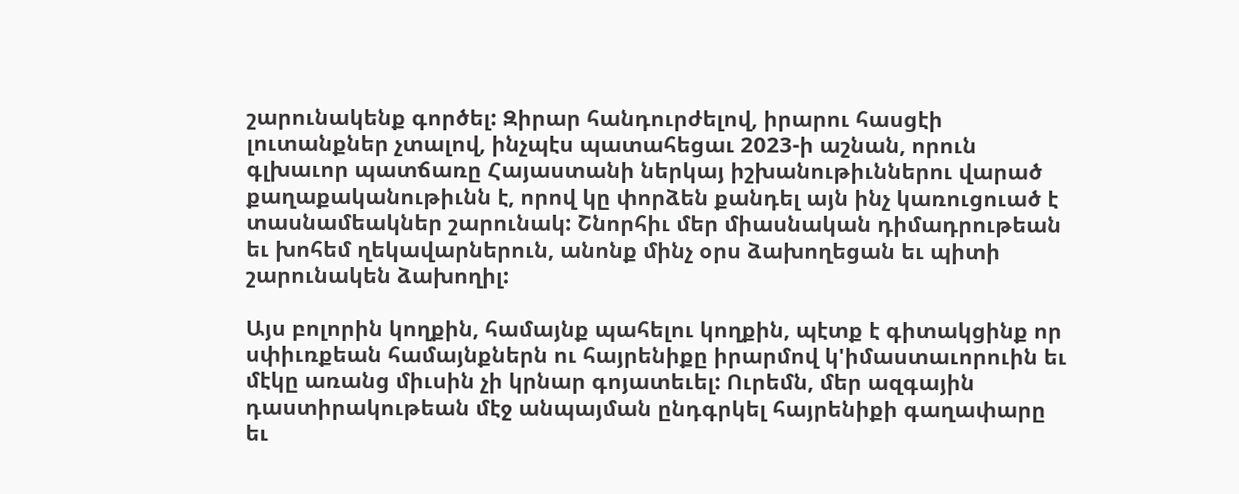շարունակենք գործել: Զիրար հանդուրժելով, իրարու հասցէի լուտանքներ չտալով, ինչպէս պատահեցաւ 2023-ի աշնան, որուն գլխաւոր պատճառը Հայաստանի ներկայ իշխանութիւններու վարած քաղաքականութիւնն է, որով կը փորձեն քանդել այն ինչ կառուցուած է տասնամեակներ շարունակ: Շնորհիւ մեր միասնական դիմադրութեան եւ խոհեմ ղեկավարներուն, անոնք մինչ օրս ձախողեցան եւ պիտի շարունակեն ձախողիլ:

Այս բոլորին կողքին, համայնք պահելու կողքին, պէտք է գիտակցինք որ սփիւռքեան համայնքներն ու հայրենիքը իրարմով կ'իմաստաւորուին եւ մէկը առանց միւսին չի կրնար գոյատեւել: Ուրեմն, մեր ազգային դաստիրակութեան մէջ անպայման ընդգրկել հայրենիքի գաղափարը եւ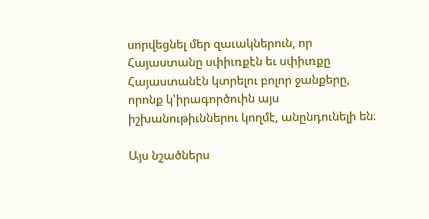սորվեցնել մեր զաւակներուն, որ Հայաստանը սփիւռքէն եւ սփիւռքը Հայաստանէն կտրելու բոլոր ջանքերը, որոնք կ'իրագործուին այս իշխանութիւններու կողմէ, անընդունելի են։

Այս նշածներս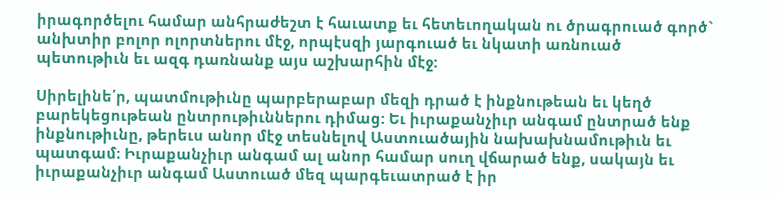իրագործելու համար անհրաժեշտ է հաւատք եւ հետեւողական ու ծրագրուած գործ` անխտիր բոլոր ոլորտներու մէջ, որպէսզի յարգուած եւ նկատի առնուած պետութիւն եւ ազգ դառնանք այս աշխարհին մէջ:

Սիրելինե՛ր, պատմութիւնը պարբերաբար մեզի դրած է ինքնութեան եւ կեղծ բարեկեցութեան ընտրութիւններու դիմաց: Եւ իւրաքանչիւր անգամ ընտրած ենք ինքնութիւնը, թերեւս անոր մէջ տեսնելով Աստուածային նախախնամութիւն եւ պատգամ։ Իւրաքանչիւր անգամ ալ անոր համար սուղ վճարած ենք, սակայն եւ իւրաքանչիւր անգամ Աստուած մեզ պարգեւատրած է իր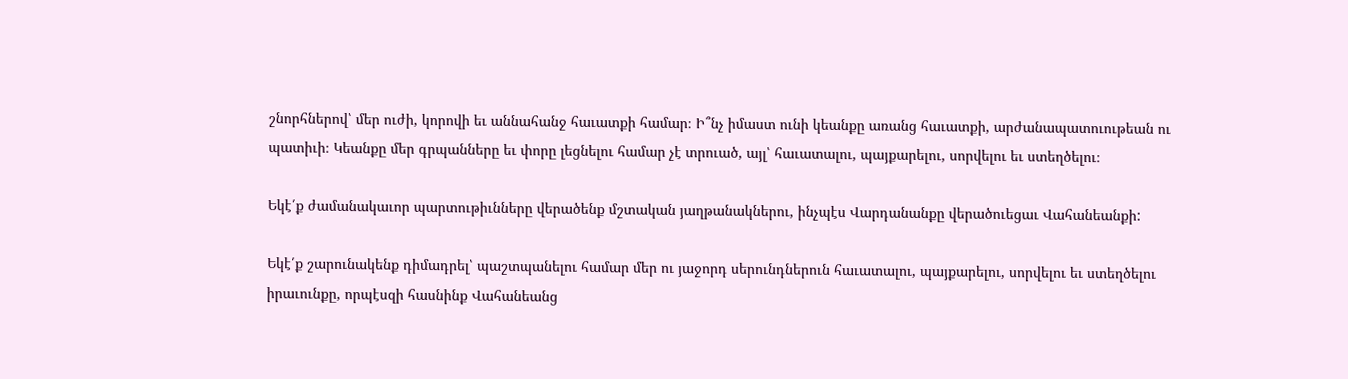շնորհներով՝ մեր ուժի, կորովի եւ աննահանջ հաւատքի համար։ Ի՞նչ իմաստ ունի կեանքը առանց հաւատքի, արժանապատուութեան ու պատիւի։ Կեանքը մեր գրպանները եւ փորը լեցնելու համար չէ տրուած, այլ՝ հաւատալու, պայքարելու, սորվելու եւ ստեղծելու։

Եկէ՛ք ժամանակաւոր պարտութիւնները վերածենք մշտական յաղթանակներու, ինչպէս Վարդանանքը վերածուեցաւ Վահանեանքի:

Եկէ՛ք շարունակենք դիմադրել՝ պաշտպանելու համար մեր ու յաջորդ սերունդներուն հաւատալու, պայքարելու, սորվելու եւ ստեղծելու իրաւունքը, որպէսզի հասնինք Վահանեանց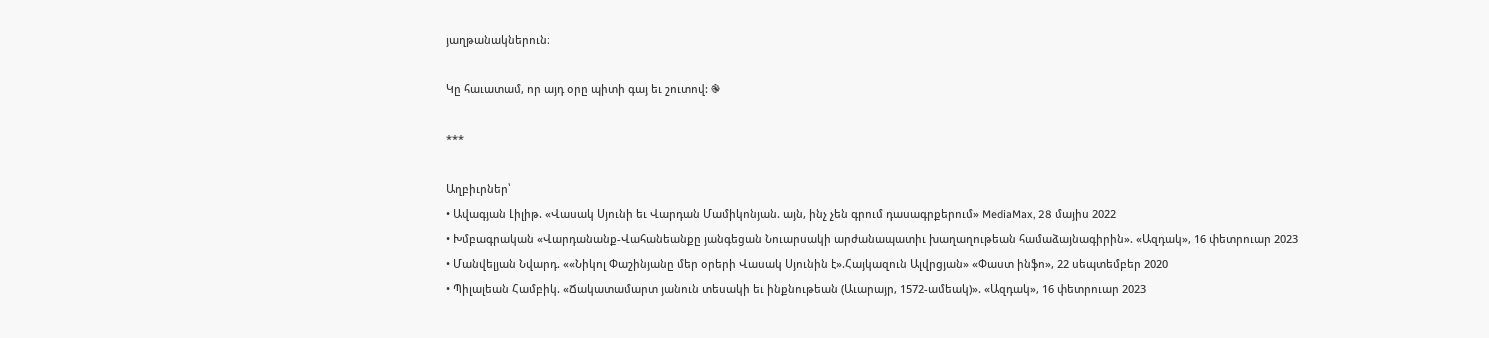յաղթանակներուն։

Կը հաւատամ, որ այդ օրը պիտի գայ եւ շուտով: ֎

***

Աղբիւրներ՝
• Ավագյան Լիլիթ. «Վասակ Սյունի եւ Վարդան Մամիկոնյան. այն, ինչ չեն գրում դասագրքերում» MediaMax, 28 մայիս 2022
• Խմբագրական «Վարդանանք-Վահանեանքը յանգեցան Նուարսակի արժանապատիւ խաղաղութեան համաձայնագիրին». «Ազդակ», 16 փետրուար 2023
• Մանվելյան Նվարդ. ««Նիկոլ Փաշինյանը մեր օրերի Վասակ Սյունին է».Հայկազուն Ալվրցյան» «Փաստ ինֆո», 22 սեպտեմբեր 2020
• Պիլալեան Համբիկ. «Ճակատամարտ յանուն տեսակի եւ ինքնութեան (Աւարայր, 1572-ամեակ)». «Ազդակ», 16 փետրուար 2023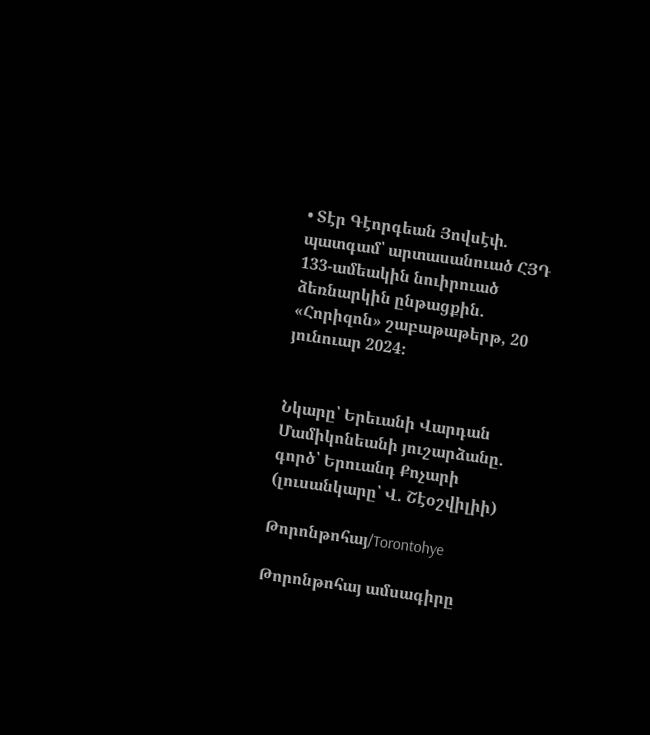• Տէր Գէորգեան Յովսէփ. պատգամ՝ արտասանուած ՀՅԴ 133-ամեակին նուիրուած ձեռնարկին ընթացքին. «Հորիզոն» շաբաթաթերթ, 20 յունուար 2024։


Նկարը՝ Երեւանի Վարդան Մամիկոնեանի յուշարձանը. գործ՝ Երուանդ Քոչարի (լուսանկարը՝ Վ. Շէօշվիլիի)

Թորոնթոհայ/Torontohye

Թորոնթոհայ ամսագիրը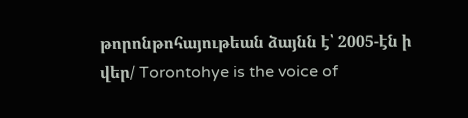թորոնթոհայութեան ձայնն է՝ 2005-էն ի վեր/ Torontohye is the voice of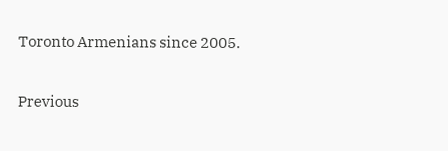Toronto Armenians since 2005.

Previous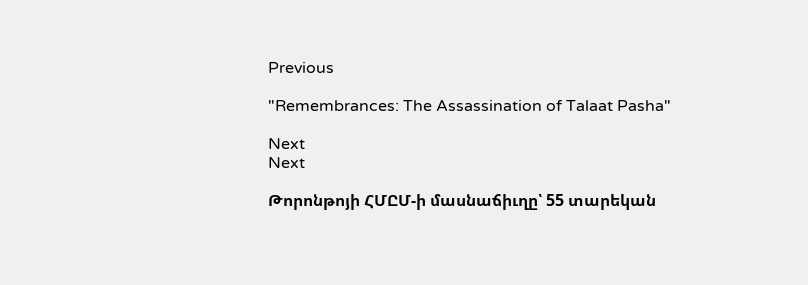Previous

"Remembrances: The Assassination of Talaat Pasha"

Next
Next

Թորոնթոյի ՀՄԸՄ-ի մասնաճիւղը՝ 55 տարեկան